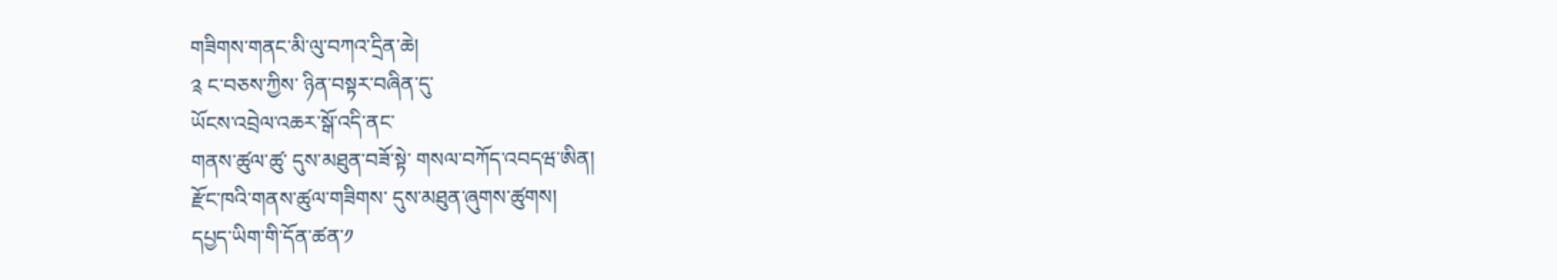གཟིགས་གནང་མི་ལུ་བཀའ་དྲིན་ཆེ།
༉ ང་བཅས་ཀྱིས་ ཉིན་བསྟར་བཞིན་དུ་
ཡོངས་འབྲེལ་འཆར་སྒོ་འདི་ནང་
གནས་ཚུལ་ཚུ་ དུས་མཐུན་བཟོ་སྟེ་ གསལ་བཀོད་འབདཝ་ཨིན།
རྫོང་ཁའི་གནས་ཚུལ་གཟིགས་ དུས་མཐུན་ཞུགས་ཚུགས།
དཔྱད་ཡིག་གི་དོན་ཚན་༡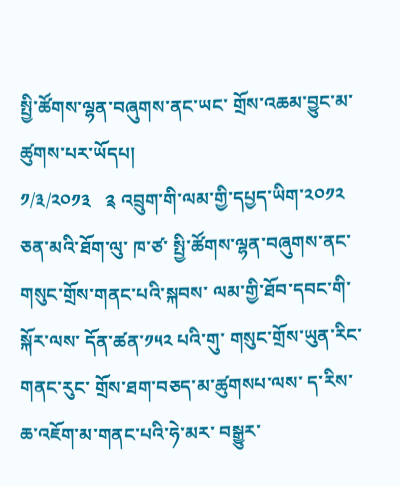སྤྱི་ཚོགས་ལྷན་བཞུགས་ནང་ཡང་ གྲོས་འཆམ་བྱུང་མ་ཚུགས་པར་ཡོདཔ།
༡/༣/༢༠༡༣   ༉ འབྲུག་གི་ལམ་གྱི་དཔྱད་ཡིག་༢༠༡༢ ཅན་མའི་ཐོག་ལུ་ ཁ་ཙ་ སྤྱི་ཚོགས་ལྷན་བཞུགས་ནང་ གསུང་གྲོས་གནང་པའི་སྐབས་ ལམ་གྱི་ཐོབ་དབང་གི་སྐོར་ལས་ དོན་ཚན་༡༥༢ པའི་གུ་ གསུང་གྲོས་ཡུན་རིང་གནང་རུང་ གྲོས་ཐག་བཅད་མ་ཚུགསཔ་ལས་ ད་རིས་ ཆ་འཇོག་མ་གནང་པའི་ཧེ་མར་ བསྒྱུར་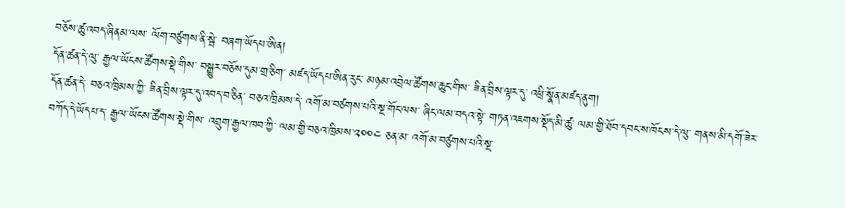བཅོས་ཚུ་འབད་ཞིནམ་ལས་ ལོག་བཙུགས་ནི་སྦེ་ བཞག་ཡོདཔ་ཨིན།
དོན་ཚན་དེ་ལུ་ རྒྱལ་ཡོངས་ཚོགས་སྡེ་གིས་ བསྒྱུར་བཅོས་དུམ་གྲ་ཅིག་ མཛད་ཡོདཔ་ཨིན་རུང་ མཉམ་འབྲེལ་ཚོགས་ཆུང་གིས་ ཟིན་བྲིས་ལྟར་དུ་ འཕྲི་སྣོན་མཛད་ནུག།
དོན་ཚན་དེ་ བཅའ་ཁྲིམས་ཀྱི་ ཟིན་བྲིས་ལྟར་དུ་འབད་བ་ཅིན་ བཅའ་ཁྲིམས་དེ་ འགོ་མ་བཙགས་པའི་སྔ་གོང་ལས་ ཞིང་ལམ་བདའ་སྟེ་ གཏན་འཇགས་སྡོད་མི་ཚུ་ ལམ་གྱི་ཐོབ་དབང་ས་ཁོངས་དེ་ལུ་ གནས་མི་དགོ་ཟེར་ བཀོད་དེ་ཡོདཔ་ད་ རྒྱལ་ཡོངས་ཚོགས་སྡེ་གིས་ འབྲུག་རྒྱལ་ཁབ་ཀྱི་ ལམ་གྱི་བཅའ་ཁྲིམས་༢༠༠༤ ཅན་མ་ འགོ་མ་བཙུགས་པའི་སྔ་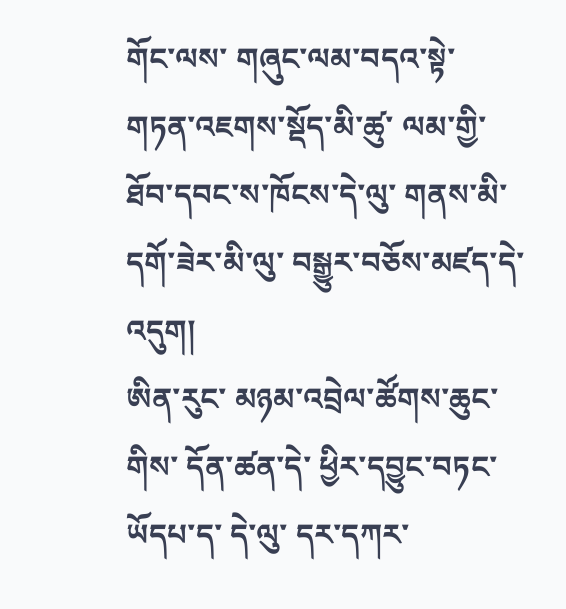གོང་ལས་ གཞུང་ལམ་བདའ་སྟེ་ གཏན་འཇགས་སྡོད་མི་ཚུ་ ལམ་གྱི་ཐོབ་དབང་ས་ཁོངས་དེ་ལུ་ གནས་མི་དགོ་ཟེར་མི་ལུ་ བསྒྱུར་བཅོས་མཛད་དེ་འདུག།
ཨིན་རུང་ མཉམ་འབྲེལ་ཚོགས་ཆུང་གིས་ དོན་ཚན་དེ་ ཕྱིར་དབྱུང་བཏང་ཡོདཔ་ད་ དེ་ལུ་ དར་དཀར་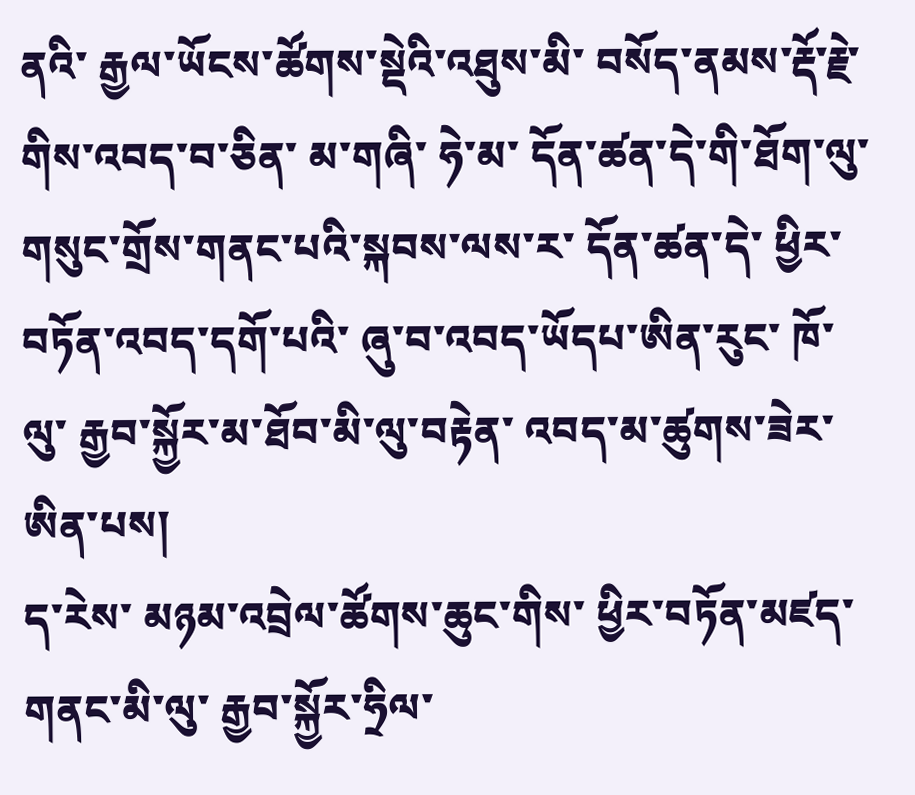ནའི་ རྒྱལ་ཡོངས་ཚོགས་སྡེའི་འཐུས་མི་ བསོད་ནམས་རྡོ་རྗེ་གིས་འབད་བ་ཅིན་ མ་གཞི་ ཧེ་མ་ དོན་ཚན་དེ་གི་ཐོག་ལུ་ གསུང་གྲོས་གནང་པའི་སྐབས་ལས་ར་ དོན་ཚན་དེ་ ཕྱིར་བཏོན་འབད་དགོ་པའི་ ཞུ་བ་འབད་ཡོདཔ་ཨིན་རུང་ ཁོ་ལུ་ རྒྱབ་སྐྱོར་མ་ཐོབ་མི་ལུ་བརྟེན་ འབད་མ་ཚུགས་ཟེར་ཨིན་པས།
ད་རེས་ མཉམ་འབྲེལ་ཚོགས་ཆུང་གིས་ ཕྱིར་བཏོན་མཛད་གནང་མི་ལུ་ རྒྱབ་སྐྱོར་ཧྲིལ་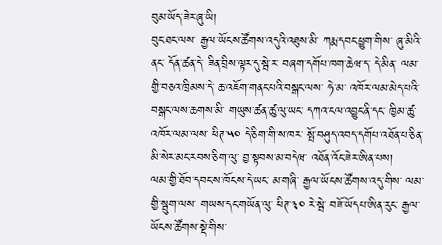བུམ་ཡོད་ཟེར་ཞུ་ཡི།
བུང་ཐང་ལས་ རྒྱལ་ཡོངས་ཚོགས་འདུའི་འཐུས་མི་ ཀརྨ་དབང་ཕྱུག་གིས་ ཞུ་མིའི་ནང་ དོན་ཚན་དེ་ ཟིན་བྲིས་ལྟར་དུ་སྦེ་ར་ བཞག་དགོཔ་ཁག་ཆེཝ་ད་ དེ་མིན་ ལམ་གྱི་བཅའ་ཁྲིམས་དེ་ ཆ་འཇོག་གནང་པའི་བསྒང་ལས་ ཧེ་མ་ འཁོར་ལམ་མེད་པའི་བསྒང་ལས་ཆགས་མི་ གཡུས་ཚན་ཚུ་ལུ་ཡང་ དཀའ་ངལ་འབྱུང་ནི་དང་ ཁྱིམ་ཚུ་ འཁོར་ལམ་ལས་ ཕིཊ་༥༠ དེ་ཅིག་གི་ས་ཁར་ སྤོ་བཤུད་འབད་དགོཔ་འཐོན་པ་ཅིན་ མི་སེར་མང་རབས་ཅིག་ལུ་ བྱ་སྟབས་མ་བདེཝ་ འཐོན་འོང་ཟེར་ཨིན་པས།
ལམ་གྱི་ཐོབ་དབང་ས་ཁོངས་དེ་ཡང་ མ་གཞི་ རྒྱལ་ཡོངས་ཚོགས་འདུ་གིས་ ལམ་གྱི་སྦུག་ལས་ གཡས་དང་གཡོན་ལུ་ ཕིཊ་༣༠ རེ་སྦེ་ བཟོ་ཡོདཔ་ཨིན་རུང་ རྒྱལ་ཡོངས་ཚོགས་སྡེ་གིས་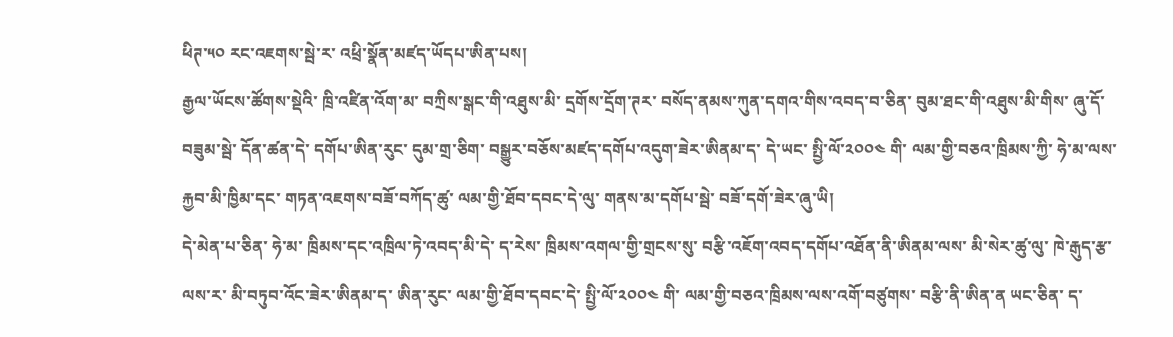ཕིཊ་༥༠ རང་འཇགས་སྦེ་ར་ འཕྲི་སྣོན་མཛད་ཡོདཔ་ཨིན་པས།
རྒྱལ་ཡོངས་ཚོགས་སྡེའི་ ཁྲི་འཛིན་འོག་མ་ བཀྲིས་སྒང་གི་འཐུས་མི་ དྲགོས་དྲོག་ཊར་ བསོད་ནམས་ཀུན་དགའ་གིས་འབད་བ་ཅིན་ བུམ་ཐང་གི་འཐུས་མི་གིས་ ཞུ་དོ་བཟུམ་སྦེ་ དོན་ཚན་དེ་ དགོཔ་ཨིན་རུང་ དུམ་གྲ་ཅིག་ བསྒྱུར་བཅོས་མཛད་དགོཔ་འདུག་ཟེར་ཨིནམ་ད་ དེ་ཡང་ སྤྱི་ལོ་༢༠༠༤ གི་ ལམ་གྱི་བཅའ་ཁྲིམས་ཀྱི་ ཧེ་མ་ལས་རྐྱབ་མི་ཁྱིམ་དང་ གཏན་འཇགས་བཟོ་བཀོད་ཚུ་ ལམ་གྱི་ཐོབ་དབང་དེ་ལུ་ གནས་མ་དགོཔ་སྦེ་ བཟོ་དགོ་ཟེར་ཞུ་ཡི།
དེ་མེན་པ་ཅིན་ ཧེ་མ་ ཁྲིམས་དང་འཁྲིལ་ཏེ་འབད་མི་དེ་ ད་རེས་ ཁྲིམས་འགལ་གྱི་གྲངས་སུ་ བརྩི་འཇོག་འབད་དགོཔ་འཐོན་ནི་ཨིནམ་ལས་ མི་སེར་ཚུ་ལུ་ ཁེ་རྒུད་རྩ་ལས་ར་ མི་བཏུབ་འོང་ཟེར་ཨིནམ་ད་ ཨིན་རུང་ ལམ་གྱི་ཐོབ་དབང་དེ་ སྤྱི་ལོ་༢༠༠༤ གི་ ལམ་གྱི་བཅའ་ཁྲིམས་ལས་འགོ་བཙུགས་ བརྩི་ནི་ཨིན་ན ཡང་ཅིན་ ད་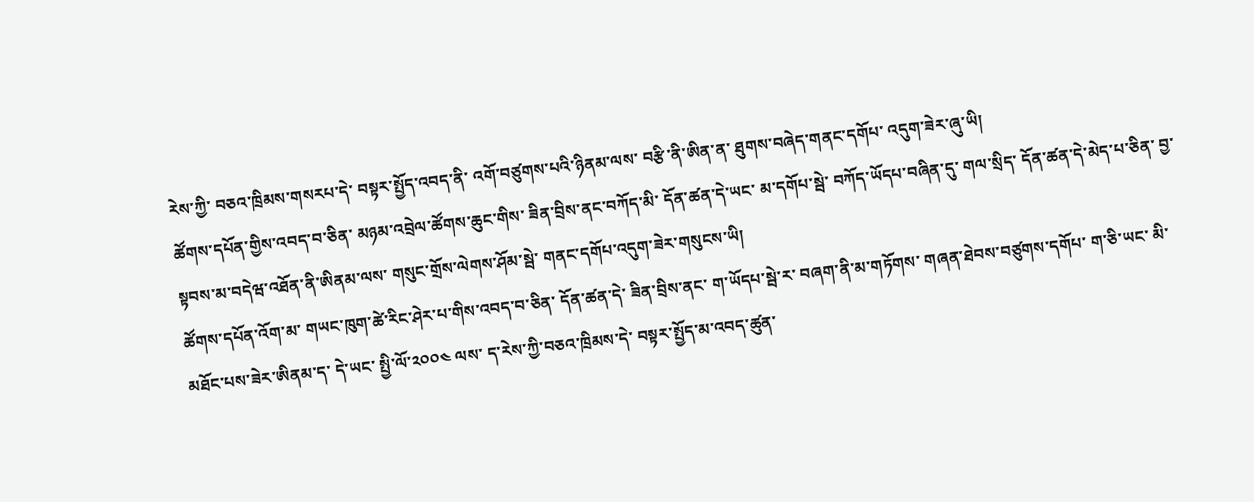རེས་ཀྱི་ བཅའ་ཁྲིམས་གསརཔ་དེ་ བསྟར་སྤྱོད་འབད་ནི་ འགོ་བཙུགས་པའི་ཉིནམ་ལས་ བརྩི་ནི་ཨིན་ན་ ཐུགས་བཞེད་གནང་དགོཔ་ འདུག་ཟེར་ཞུ་ཡི།
ཚོགས་དཔོན་གྱིས་འབད་བ་ཅིན་ མཉམ་འབྲེལ་ཚོགས་ཆུང་གིས་ ཟིན་བྲིས་ནང་བཀོད་མི་ དོན་ཚན་དེ་ཡང་ མ་དགོཔ་སྦེ་ བཀོད་ཡོདཔ་བཞིན་དུ་ གལ་སྲིད་ དོན་ཚན་དེ་མེད་པ་ཅིན་ བྱ་སྟབས་མ་བདེཝ་འཐོན་ནི་ཨིནམ་ལས་ གསུང་གྲོས་ལེགས་ཤོམ་སྦེ་ གནང་དགོཔ་འདུག་ཟེར་གསུངས་ཡི།
ཚོགས་དཔོན་འོག་མ་ གཡང་ཁུག་ཚེ་རིང་ཤེར་པ་གིས་འབད་བ་ཅིན་ དོན་ཚན་དེ་ ཟིན་བྲིས་ནང་ ག་ཡོདཔ་སྦེ་ར་ བཞག་ནི་མ་གཏོགས་ གཞན་ཐེབས་བཙུགས་དགོཔ་ ག་ཅི་ཡང་ མི་མཐོང་པས་ཟེར་ཨིནམ་ད་ དེ་ཡང་ སྤྱི་ལོ་༢༠༠༤ ལས་ ད་རེས་ཀྱི་བཅའ་ཁྲིམས་དེ་ བསྟར་སྤྱོད་མ་འབད་ཚུན་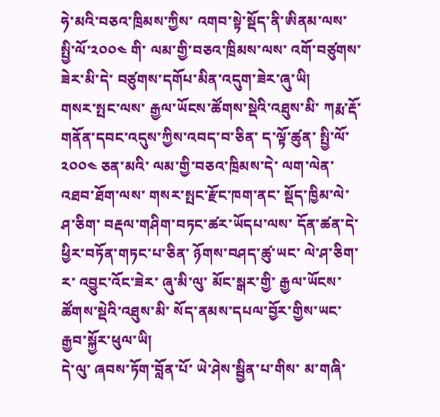ཧེ་མའི་བཅའ་ཁྲིམས་ཀྱིས་ འགབ་སྟེ་སྡོད་ནི་ཨིནམ་ལས་ སྤྱི་ལོ་༢༠༠༤ གི་ ལམ་གྱི་བཅའ་ཁྲིམས་ལས་ འགོ་བཙུགས་ཟེར་མི་དེ་ བཙུགས་དགོཔ་མིན་འདུག་ཟེར་ཞུ་ཡི།
གསར་སྤང་ལས་ རྒྱལ་ཡོངས་ཚོགས་སྡེའི་འཐུས་མི་ ཀརྨ་རྡོ་གནོན་དབང་འདུས་ཀྱིས་འབད་བ་ཅིན་ ད་ལྟོ་ཚུན་ སྤྱི་ལོ་༢༠༠༤ ཅན་མའི་ ལམ་གྱི་བཅའ་ཁྲིམས་དེ་ ལག་ལེན་འཐབ་ཐོག་ལས་ གསར་སྤང་རྫོང་ཁག་ནང་ སྡོད་ཁྱིམ་ལེ་ཤ་ཅིག་ བརྡལ་གཤིག་བཏང་ཚར་ཡོདཔ་ལས་ དོན་ཚན་དེ་ ཕྱིར་བཏོན་གཏང་པ་ཅིན་ ཉོགས་བཤད་ཚུ་ཡང་ ལེ་ཤ་ཅིག་ར་ འབྱུང་འོང་ཟེར་ ཞུ་མི་ལུ་ མོང་སྒར་གྱི་ རྒྱལ་ཡོངས་ཚོགས་སྡེའི་འཐུས་མི་ སོད་ནམས་དཔལ་བྱོར་གྱིས་ཡང་ རྒྱབ་སྐྱོར་ཕུལ་ཡི།
དེ་ལུ་ ཞབས་ཏོག་བློན་པོ་ ཡེ་ཤེས་སྦྱིན་པ་གིས་ མ་གཞི་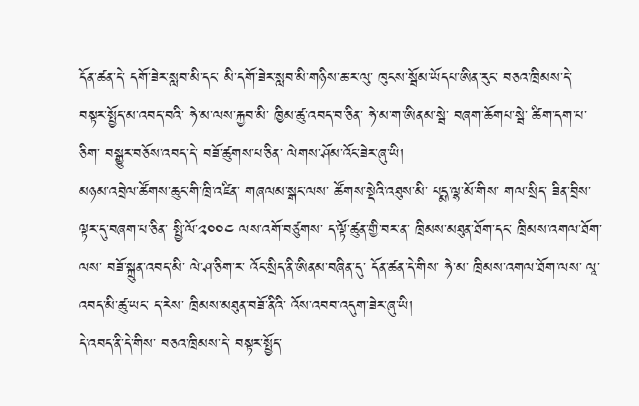དོན་ཚན་དེ་ དགོ་ཟེར་སླབ་མི་དང་ མི་དགོ་ཟེར་སླབ་མི་གཉིས་ཆ་ར་ལུ་ ཁུངས་སྦོམ་ཡོདཔ་ཨིན་རུང་ བཅའ་ཁྲིམས་དེ་ བསྟར་སྤྱོད་མ་འབད་བའི་ ཧེ་མ་ལས་རྐྱབ་མི་ ཁྱིམ་ཚུ་འབད་བ་ཅིན་ ཧེ་མ་ག་ཨིནམ་སྦེ་ བཞག་ཆོགཔ་སྦེ་ ཚིག་དག་པ་ཅིག་ བསྒྱུར་བཅོས་འབད་དེ་ བཟོ་ཚུགས་པ་ཅིན་ ལེགས་ཤོམ་འོང་ཟེར་ཞུ་ཡི།
མཉམ་འབྲེལ་ཚོགས་ཆུང་གི་ཁྲི་འཛིན་ གཞལམ་སྒང་ལས་ ཚོགས་སྡེའི་འཐུས་མི་ པདྨ་ལྷ་མོ་གིས་ གལ་སྲིད་ ཟིན་བྲིས་ལྟར་དུ་བཞག་པ་ཅིན་ སྤྱི་ལོ་༢༠༠༤ ལས་འགོ་བཙུགས་ ད་ལྟོ་ཚུན་གྱི་བར་ན་ ཁྲིམས་མཐུན་ཐོག་དང་ ཁྲིམས་འགལ་ཐོག་ལས་ བཟོ་སྐྲུན་འབད་མི་ ལེ་ཤ་ཅིག་ར་ འོང་སྲིད་ནི་ཨིནམ་བཞིན་དུ་ དོན་ཚན་དེ་གིས་ ཧེ་མ་ ཁྲིམས་འགལ་ཐོག་ལས་ ལཱ་འབད་མི་ཚུ་ཡང་ ད་རེས་ ཁྲིམས་མཐུན་བཟོ་ནིའི་ འོས་འབབ་འདུག་ཟེར་ཞུ་ཡི།
དེ་འབད་ནི་དེ་གིས་ བཅའ་ཁྲིམས་དེ་ བསྟར་སྤྱོད་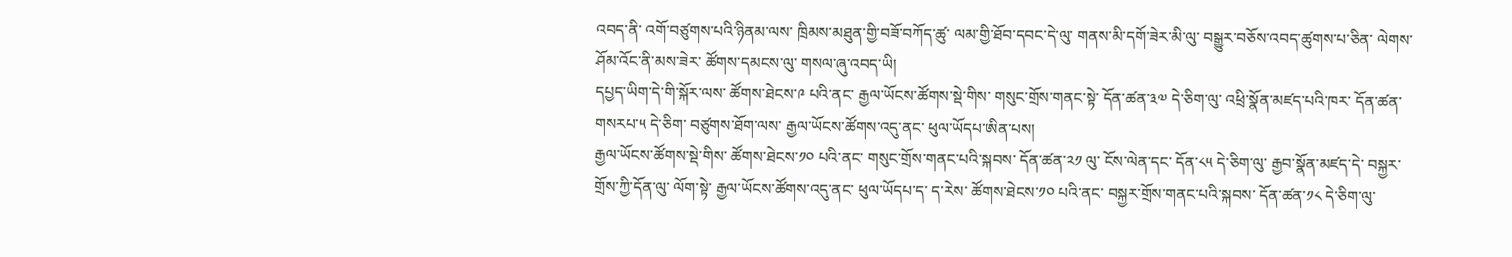འབད་ནི་ འགོ་བཙུགས་པའི་ཉིནམ་ལས་ ཁྲིམས་མཐུན་གྱི་བཟོ་བཀོད་ཚུ་ ལམ་གྱི་ཐོབ་དབང་དེ་ལུ་ གནས་མི་དགོ་ཟེར་མི་ལུ་ བསྒྱུར་བཅོས་འབད་ཚུགས་པ་ཅིན་ ལེགས་ཤོམ་འོང་ནི་མས་ཟེར་ ཚོགས་དམངས་ལུ་ གསལ་ཞུ་འབད་ཡི།
དཔྱད་ཡིག་དེ་གི་སྐོར་ལས་ ཚོགས་ཐེངས་༩ པའི་ནང་ རྒྱལ་ཡོངས་ཚོགས་སྡེ་གིས་ གསུང་གྲོས་གནང་སྟེ་ དོན་ཚན་༣༧ དེ་ཅིག་ལུ་ འཕྲི་སྣོན་མཛད་པའི་ཁར་ དོན་ཚན་གསརཔ་༥ དེ་ཅིག་ བཙུགས་ཐོག་ལས་ རྒྱལ་ཡོངས་ཚོགས་འདུ་ནང་ ཕུལ་ཡོདཔ་ཨིན་པས།
རྒྱལ་ཡོངས་ཚོགས་སྡེ་གིས་ ཚོགས་ཐེངས་༡༠ པའི་ནང་ གསུང་གྲོས་གནང་པའི་སྐབས་ དོན་ཚན་༢༡ ལུ་ ངོས་ལེན་དང་ དོན་༨༥ དེ་ཅིག་ལུ་ རྒྱབ་སྣོན་མཛད་དེ་ བསྐྱར་གྲོས་ཀྱི་དོན་ལུ་ ལོག་སྟེ་ རྒྱལ་ཡོངས་ཚོགས་འདུ་ནང་ ཕུལ་ཡོདཔ་ད་ ད་རེས་ ཚོགས་ཐེངས་༡༠ པའི་ནང་ བསྐྱར་གྲོས་གནང་པའི་སྐབས་ དོན་ཚན་༡༨ དེ་ཅིག་ལུ་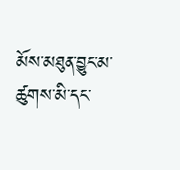མོས་མཐུན་བྱུང་མ་ཚུགས་མི་དང་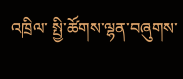འཁྲིལ་ སྤྱི་ཚོགས་ལྷན་བཞུགས་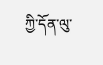ཀྱི་དོན་ལུ་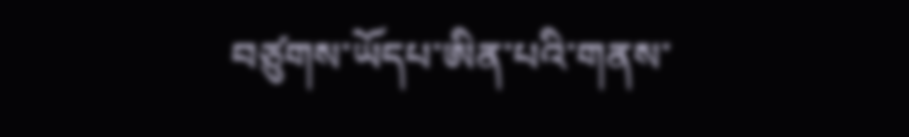བཙུགས་ཡོདཔ་ཨིན་པའི་གནས་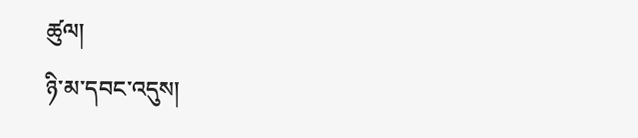ཚུལ།
ཉི་མ་དབང་འདུས།